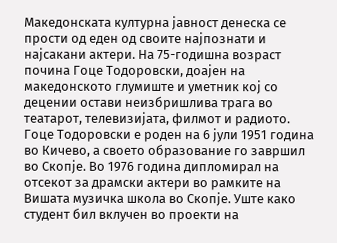Македонската културна јавност денеска се прости од еден од своите најпознати и најсакани актери. На 75-годишна возраст почина Гоце Тодоровски, доајен на македонското глумиште и уметник кој со децении остави неизбришлива трага во театарот, телевизијата, филмот и радиото.
Гоце Тодоровски е роден на 6 јули 1951 година во Кичево, а своето образование го завршил во Скопје. Во 1976 година дипломирал на отсекот за драмски актери во рамките на Вишата музичка школа во Скопје. Уште како студент бил вклучен во проекти на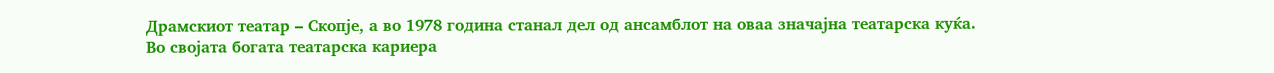Драмскиот театар – Скопје, а во 1978 година станал дел од ансамблот на оваа значајна театарска куќа.
Во својата богата театарска кариера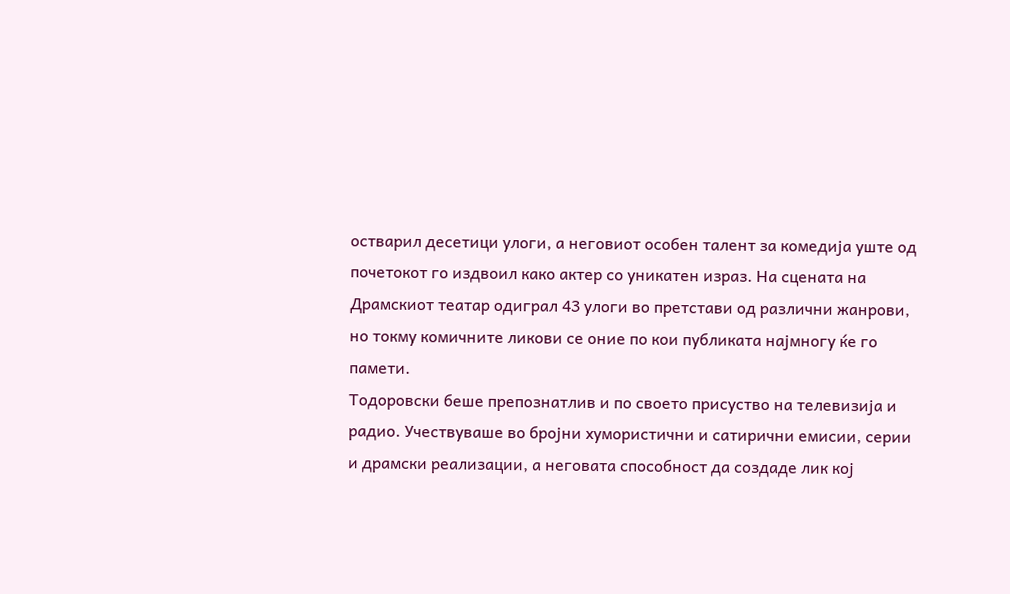остварил десетици улоги, а неговиот особен талент за комедија уште од почетокот го издвоил како актер со уникатен израз. На сцената на Драмскиот театар одиграл 43 улоги во претстави од различни жанрови, но токму комичните ликови се оние по кои публиката најмногу ќе го памети.
Тодоровски беше препознатлив и по своето присуство на телевизија и радио. Учествуваше во бројни хумористични и сатирични емисии, серии и драмски реализации, а неговата способност да создаде лик кој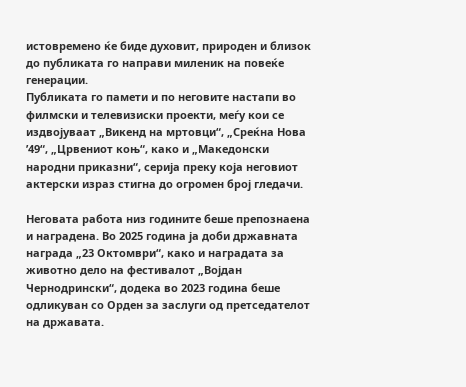истовремено ќе биде духовит, природен и близок до публиката го направи миленик на повеќе генерации.
Публиката го памети и по неговите настапи во филмски и телевизиски проекти, меѓу кои се издвојуваат „Викенд на мртовци“, „Среќна Нова ’49“, „Црвениот коњ“, како и „Македонски народни приказни“, серија преку која неговиот актерски израз стигна до огромен број гледачи.

Неговата работа низ годините беше препознаена и наградена. Во 2025 година ја доби државната награда „23 Октомври“, како и наградата за животно дело на фестивалот „Војдан Чернодрински“, додека во 2023 година беше одликуван со Орден за заслуги од претседателот на државата.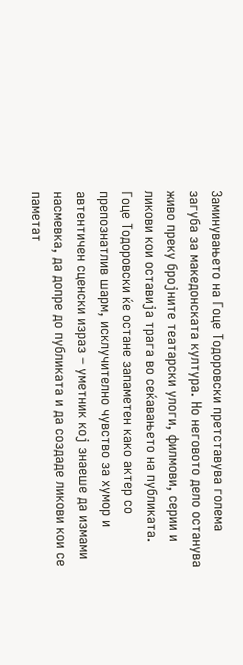Заминувањето на Гоце Тодоровски претставува голема загуба за македонската култура. Но неговото дело останува живо преку бројните театарски улоги, филмови, серии и ликови кои оставија трага во сеќавањето на публиката.
Гоце Тодоровски ќе остане запаметен како актер со препознатлив шарм, исклучително чувство за хумор и автентичен сценски израз – уметник кој знаеше да измами насмевка, да допре до публиката и да создаде ликови кои се паметат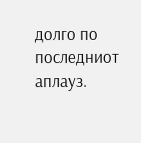долго по последниот аплауз.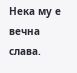Нека му е вечна слава.